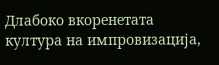Длабоко вкоренетата култура на импровизација,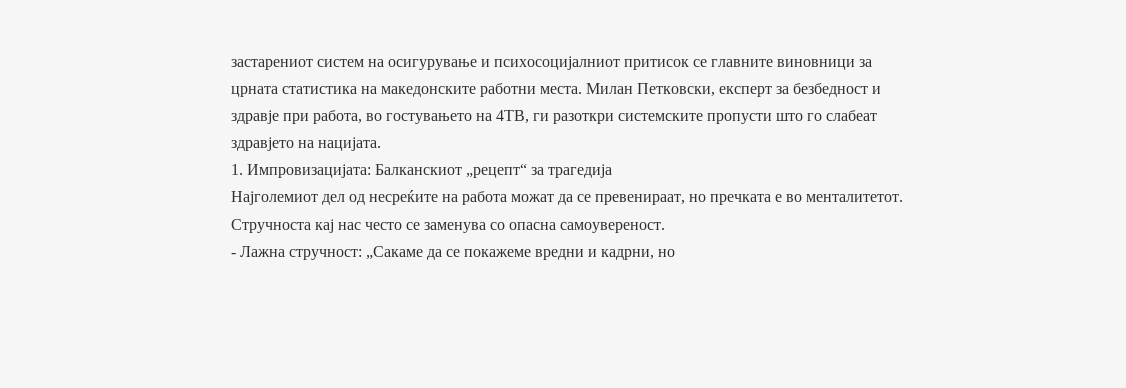застарениот систем на осигурување и психосоцијалниот притисок се главните виновници за црната статистика на македонските работни места. Милан Петковски, експерт за безбедност и здравје при работа, во гостувањето на 4ТВ, ги разоткри системските пропусти што го слабеат здравјето на нацијата.
1. Импровизацијата: Балканскиот „рецепт“ за трагедија
Најголемиот дел од несреќите на работа можат да се превенираат, но пречката е во менталитетот. Стручноста кај нас често се заменува со опасна самоувереност.
- Лажна стручност: „Сакаме да се покажеме вредни и кадрни, но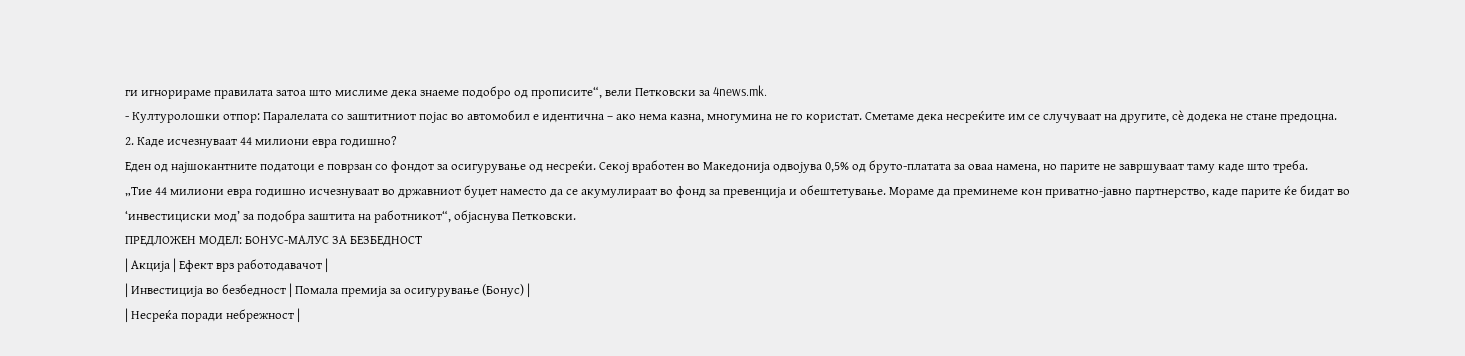ги игнорираме правилата затоа што мислиме дека знаеме подобро од прописите“, вели Петковски за 4news.mk.
- Културолошки отпор: Паралелата со заштитниот појас во автомобил е идентична – ако нема казна, многумина не го користат. Сметаме дека несреќите им се случуваат на другите, сè додека не стане предоцна.
2. Каде исчезнуваат 44 милиони евра годишно?
Еден од најшокантните податоци е поврзан со фондот за осигурување од несреќи. Секој вработен во Македонија одвојува 0,5% од бруто-платата за оваа намена, но парите не завршуваат таму каде што треба.
„Тие 44 милиони евра годишно исчезнуваат во државниот буџет наместо да се акумулираат во фонд за превенција и обештетување. Мораме да преминеме кон приватно-јавно партнерство, каде парите ќе бидат во ‘инвестициски мод’ за подобра заштита на работникот“, објаснува Петковски.
ПРЕДЛОЖЕН МОДЕЛ: БОНУС-МАЛУС ЗА БЕЗБЕДНОСТ
| Акција | Ефект врз работодавачот |
| Инвестиција во безбедност | Помала премија за осигурување (Бонус) |
| Несреќа поради небрежност |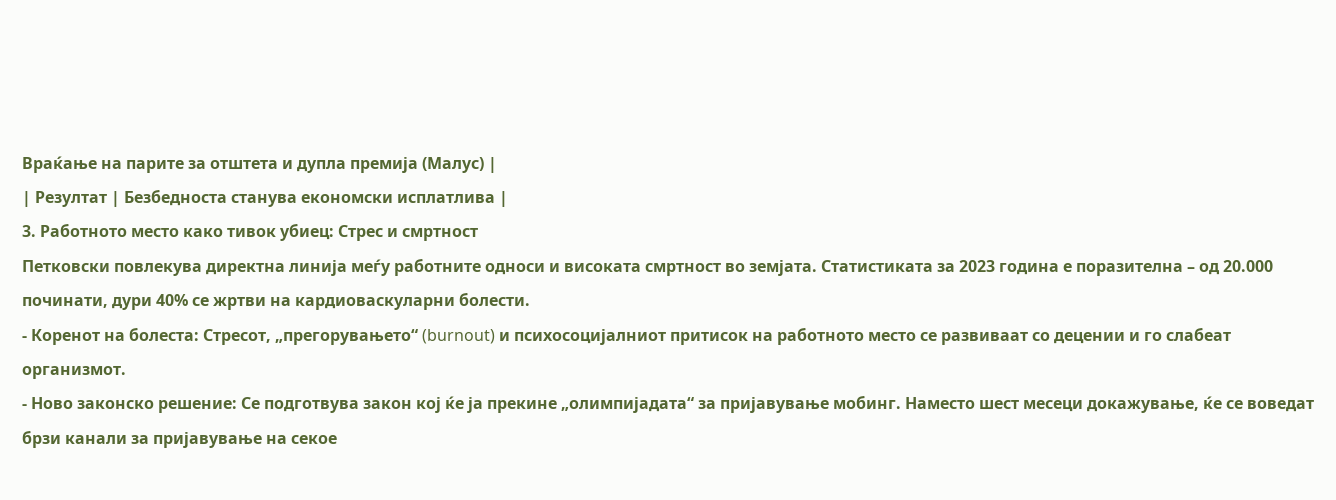Враќање на парите за отштета и дупла премија (Малус) |
| Резултат | Безбедноста станува економски исплатлива |
3. Работното место како тивок убиец: Стрес и смртност
Петковски повлекува директна линија меѓу работните односи и високата смртност во земјата. Статистиката за 2023 година е поразителна – од 20.000 починати, дури 40% се жртви на кардиоваскуларни болести.
- Коренот на болеста: Стресот, „прегорувањето“ (burnout) и психосоцијалниот притисок на работното место се развиваат со децении и го слабеат организмот.
- Ново законско решение: Се подготвува закон кој ќе ја прекине „олимпијадата“ за пријавување мобинг. Наместо шест месеци докажување, ќе се воведат брзи канали за пријавување на секое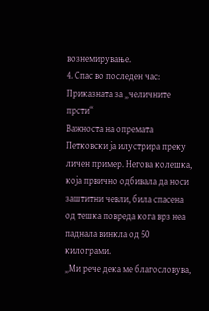вознемирување.
4. Спас во последен час: Приказната за „челичните прсти“
Важноста на опремата Петковски ја илустрира преку личен пример. Негова колешка, која првично одбивала да носи заштитни чевли, била спасена од тешка повреда кога врз неа паднала винкла од 50 килограми.
„Ми рече дека ме благословува,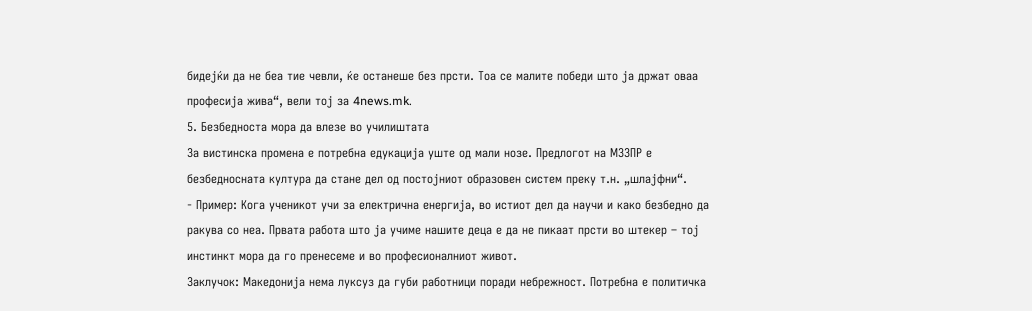бидејќи да не беа тие чевли, ќе останеше без прсти. Тоа се малите победи што ја држат оваа професија жива“, вели тој за 4news.mk.
5. Безбедноста мора да влезе во училиштата
За вистинска промена е потребна едукација уште од мали нозе. Предлогот на МЗЗПР е безбедносната култура да стане дел од постојниот образовен систем преку т.н. „шлајфни“.
- Пример: Кога ученикот учи за електрична енергија, во истиот дел да научи и како безбедно да ракува со неа. Првата работа што ја учиме нашите деца е да не пикаат прсти во штекер – тој инстинкт мора да го пренесеме и во професионалниот живот.
Заклучок: Македонија нема луксуз да губи работници поради небрежност. Потребна е политичка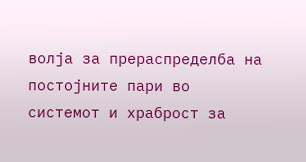волја за прераспределба на постојните пари во системот и храброст за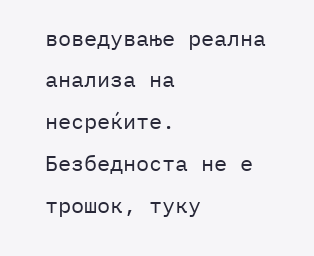воведување реална анализа на несреќите. Безбедноста не е трошок, туку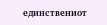единствениот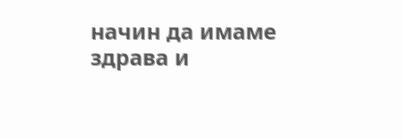начин да имаме здрава и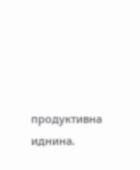продуктивна иднина.